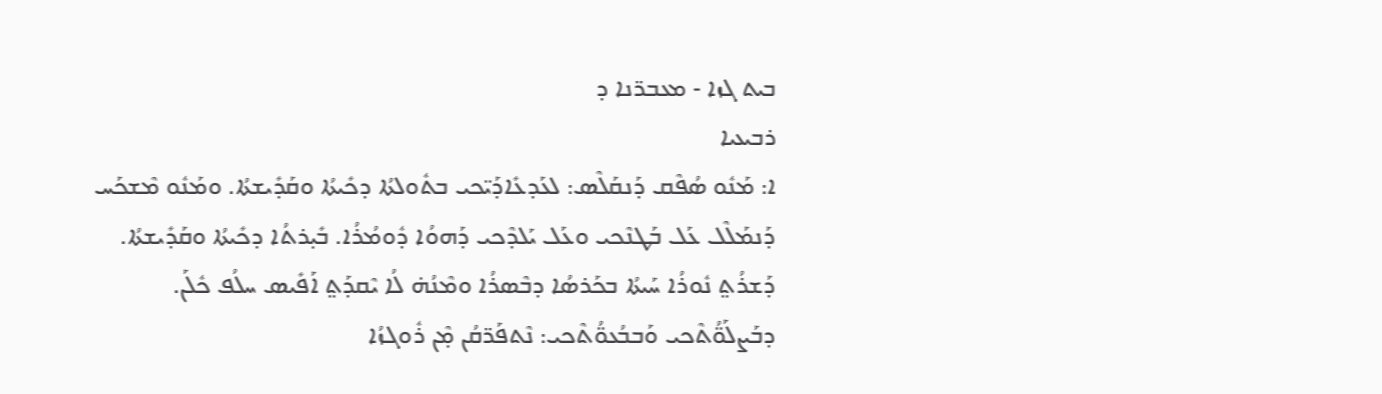ܒܝܬ ܓܙܐ - ܡܥܒܪ̈ܢܐ ܕ
ܪܒܝܥܝܐ
ܐ: ܡܰܢܽܘ ܣܳܦܶܩ ܕܰܢܩܰܠܶܣ: ܠܥܰܕܥܺܐܕܰܝ̈ܟܝ ܒܬܽܘܠܬܳܐ ܕܟܺܝܬܳܐ ܘܩܰܕܺܝܫܬܳܐ. ܘܡܰܢܽܘ ܡܶܫܟܰܚ ܕܰܢܡܰܠܶܠ ܥܰܠ ܒܰܛܢܶܟܝ ܘܥܰܠ ܝܰܠܕܶܟܝ ܕܰܗܘܳܐ ܕܽܘܡܳܪܳܐ. ܒܺܝ̣ܪܬܳܐ ܕܟܺܝܬܳܐ ܘܩܰܕܺܝܫܬܳܐ. ܕܰܫܪܳܬ݀ ܢܽܘܪܳܐ ܚܰܝܬܳܐ ܒܟܰܪܣܳܐ ܕܒܶܣܪܳܐ ܘܡܶܢܳܗ̇ ܠܳܐ ܝܶܩܕܰܬ݀ ܐܰܦܺܝܣ ܚܠܳܦ ܟܽܠܰܢ. ܕܒܰܨܠܰܘ̈ܳܬܶܟܝ ܘܰܒܒܳܥܘ̈ܳܬܶܟܝ: ܢܶܬܦܰܪ̈ܩܳܢ ܡ̣ܶܢ ܪܽܘܓܙܳܐ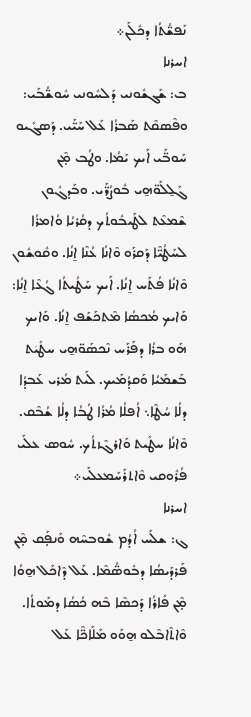ܢܰܦܫ̈ܳܬܳܐ ܕܟܽܠܰܢ܀
ܐܚܪܢܐ
ܒ: ܫܰܓܫܽܘܢܝ ܕܰܠܚܽܘܢܝ ܚܽܘܫ̈ܳܒܰܝ: ܘܦܶܣܩܶܬ ܣܰܒܪܳܐ ܥܰܠ ܚܰܝ̈ܰܝ. ܕܰܣܓܺܝܘ ܚܰܘܒ̈ܰܝ ܐܰܝܟ ܝܰܡܳܐ. ܘܛܳܒ ܡ̣ܶܢ ܓܰܠ̱‍ܠܰܘ̈ܗ̱ܝ ܒܽܘܨܳܪ̈ܰܝ. ܘܒܰܕܓܽܘܢ ܫܶܡܥܶܬ ܠܛܰܝܒܽܘܬܳܟ ܕܩܳܪܝܳܐ ܘܳܐܡܪܳܐ ܠܚܰܛܳܝ̈ܶܐ ܕܰܩܪܰܘ ܘܶܐܢܳܐ ܥܳܢܶܐ ܐ̱ܢܳܐ. ܘܩܽܘܫܽܘܢ ܘܶܐܢܳܐ ܦܳܬܰܚ ܐ̱ܢܳܐ. ܐܰܝܟ ܚܰܛܳܝܬܳܐ ܓܳܥܶܐ ܐ̱ܢܳܐ: ܘܰܐܝܟ ܡܳܟܣܳܐ ܡܶܬܟܰܫܰܦ ܐ̱ܢܳܐ. ܘܰܐܝܟ ܗܰܘ ܒܪܳܐ ܕܦܰܪܰܚ ܢܶܟܣܰܘ̈ܗ̱ܝ ܚܛܺܝܿܬ ܒܰܫܡܰܝܳܐ ܘܰܩܕܳܡܰܝܟ. ܠܰܝܬ ܡܳܪܝ ܥܰܒܕܳܐ ܕܠܳܐ ܚܳܛܶܐ܆ ܐܳܦܠܳܐ ܡܳܪܳܐ ܛܳܒܳܐ ܕܠܳܐ ܫܳܒܶܩ. ܘܶܐܢܳܐ ܚܛܺܝܬ ܘܰܐܪܓܶܙܬܳܟ. ܚܽܘܣ ܥܠܰܝ ܦܳܪܽܘܩܝ ܘܶܐܬܪܰܚܰܡܥܠܰܝ܀
ܐܚܪܢܐ
ܓ: ܫܠܰܚ ܐܳܕܳܡ ܫܽܘܒܚܶܗ ܘܰܢܦ̣ܰܩ ܡ̣ܶܢ ܦܰܪܕܰܝܣܳܐ ܕܒܽܘܣ̈ܳܡܶܐ. ܥܰܠ ܕܶܐܟܰܠ ܗ̱ܘܳܐ ܡ̣ܶܢ ܦܺܐܪܳܐ ܕܰܟܣܶܐ ܒܶܗ ܟܳܣܳܐ ܕܡܰܘܬܳܐ. ܘܶܐܬܶܐܒܶܠܘ ܗ̱ܘܰܘ ܡܰܠܰܐܟ̈ܶܐ ܥܰܠ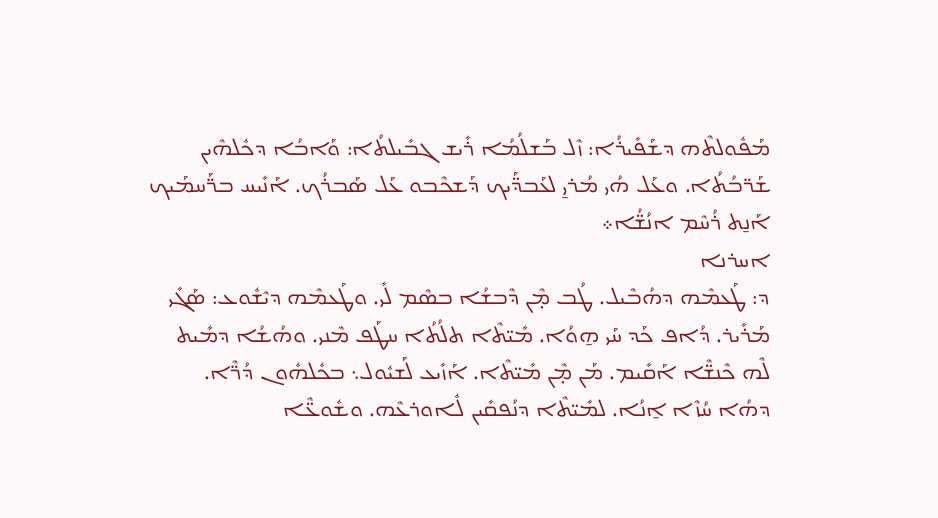ܡܰܦܽܘܠܬܶܗ ܕܫܰܦܺܝܪܳܐ: ܙܶܠ ܒܰܫܠܳܡܳܐ ܪܺܝܫ ܓܒܺܝܠܬܳܐ: ܘܰܐܒܳܐ ܕܟܽܠܗܶܝܢ ܫܰܪ̈ܒܳܬܳܐ. ܘܥܰܠ ܗܳܝ ܡܳܪܝ̱ ܠܥܰܒܕ̈ܰܝܟ ܕܰܫܟܶܒܘ ܥܰܠ ܣܰܒܪܳܟ. ܐܰܢܺܝܚ ܒܪ̈ܰܚܡܰܝܟ ܐܰܢ̱ܬ ܪܳܚܶܡ ܐܢܳܫ̈ܳܐ܀
ܐܚܪܢܐ
ܕ: ܛܰܥܡܶܗ ܕܗܳܒܶܝܠ. ܛܳܒ ܡ̣ܶܢ ܕܶܒܫܳܐ ܒܣܶܡ ܠܺܝ. ܘܛܰܥܡܶܗ ܕܝܶܫܽܘܥ: ܣܰܓܺܝ ܡܰܪܺܝܪ. ܕܳܐܦ ܟܰܕ ܚܰܝ ܗ̱ܘܳܐ. ܡܺܝ̈ܬܶܐ ܬܠܳܬܳܐ ܚܛܰܦ ܡܶܢܝ. ܘܗܳܫܳܐ ܕܡܺܝܬ ܠܶܗ ܟܶܢܫ̈ܶܐ ܐܰܩܺܝܡ. ܡܰܢ ܡ̣ܶܢ ܡܺܝ̈ܬܶܐ. ܐܰܙܺܝܥ ܠܰܫܝܽܘܠ܆ ܒܟܽܠܗܽܘܢ ܕܳܪ̈ܶܐ. ܕܗܳܐ ܚܳܙܶܐ ܐ̱ܢܳܐ. ܠܡܺܝ̈ܬܶܐ ܕܢܳܦܩܺܝܢ ܠܽܐܘܪܥܶܗ. ܘܫܽܘܥ̈ܶܐ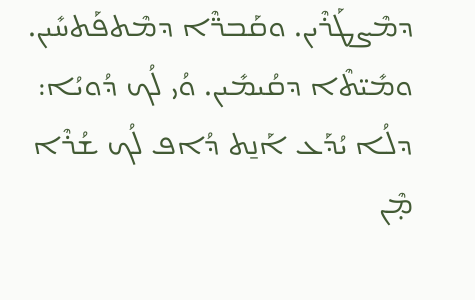ܕܡܶܨܛܰܪܶܝܢ. ܘܩܰܒܪ̈ܶܐ ܕܡܶܬܦܰܬܚܺܝܢ. ܘܡܺܝ̈ܬܶܐ ܕܩܳܝܡܺܝܢ. ܘܳܝ ܠܳܟ ܕܳܘܝܳܐ: ܕܠܳܐ ܝܳܕܰܥ ܐܰܢ̱ܬ ܕܳܐܦ ܠܳܟ ܫܳܪܶܐ ܡ̣ܶܢ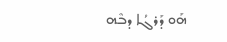ܗܰܘ ܕܰܪܓܳܐ ܕܒܶܗ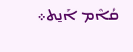ܩܳܐܶܡ ܐܰܢ̱ܬ܀